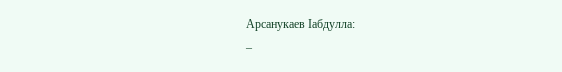Арсанукаев Iабдулла:
–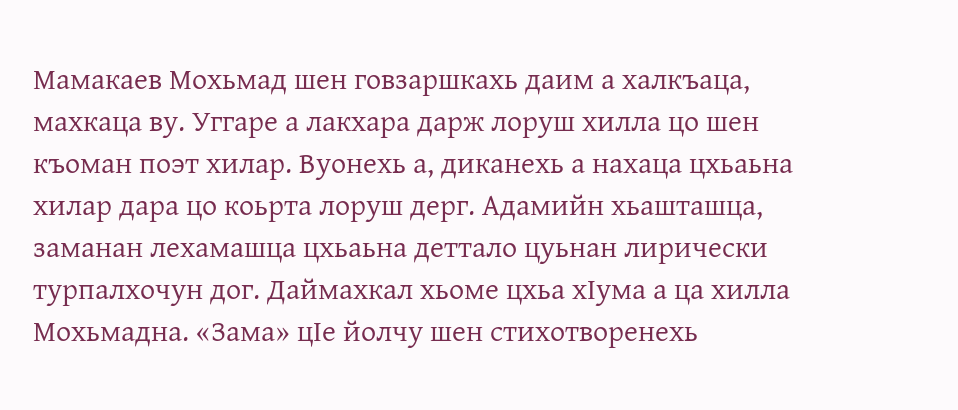Мамакаев Мохьмад шен говзаршкахь даим а халкъаца, махкаца ву. Уггаре а лакхара дарж лоруш хилла цо шен къоман поэт хилар. Вуонехь а, диканехь а нахаца цхьаьна хилар дара цо коьрта лоруш дерг. Адамийн хьашташца, заманан лехамашца цхьаьна деттало цуьнан лирически турпалхочун дог. Даймахкал хьоме цхьа хIума а ца хилла Мохьмадна. «Зама» цIе йолчу шен стихотворенехь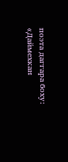поэта даггара боху: «Даймехкан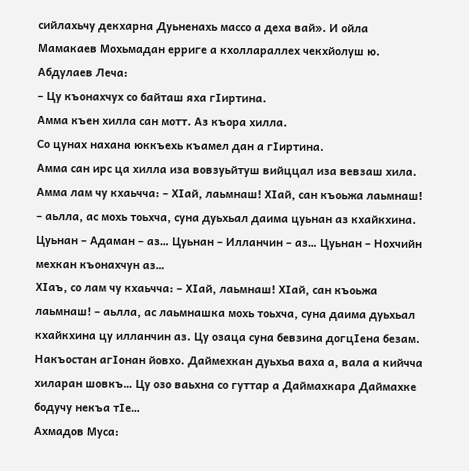сийлахьчу декхарна Дуьненахь массо а деха вай». И ойла Мамакаев Мохьмадан ерриге а кхоллараллех чекхйолуш ю.
Абдулаев Леча:
– Цу къонахчух со байташ яха гIиртина.
Амма къен хилла сан мотт. Аз къора хилла.
Со цунах нахана юккъехь къамел дан а гIиртина.
Амма сан ирс ца хилла иза вовзуьйтуш вийццал иза вевзаш хила.
Амма лам чу кхаьчча: – ХIай, лаьмнаш! ХIай, сан къоьжа лаьмнаш! – аьлла, ас мохь тоьхча, суна дуьхьал даима цуьнан аз кхайкхина. Цуьнан – Адаман – аз… Цуьнан – Илланчин – аз… Цуьнан – Нохчийн мехкан къонахчун аз…
ХIаъ, со лам чу кхаьчча: – ХIай, лаьмнаш! ХIай, сан къоьжа лаьмнаш! – аьлла, ас лаьмнашка мохь тоьхча, суна даима дуьхьал кхайкхина цу илланчин аз. Цу озаца суна бевзина догцIена безам. Накъостан агIонан йовхо. Даймехкан дуьхьа ваха а, вала а кийчча хиларан шовкъ… Цу озо ваьхна со гуттар а Даймахкара Даймахке бодучу некъа тIе…
Ахмадов Муса: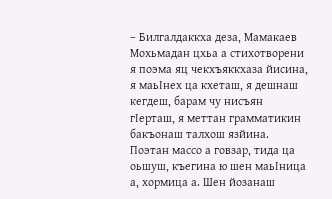– Билгалдаккха деза, Мамакаев Мохьмадан цхьа а стихотворени я поэма яц чекхъяккхаза йисина, я маьIнех ца кхеташ, я дешнаш кегдеш, барам чу нисъян гIерташ, я меттан грамматикин бакъонаш талхош язйина. Поэтан массо а говзар, тида ца оьшуш, къегина ю шен маьIница а, хормица а. Шен йозанаш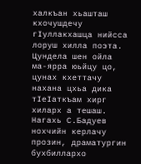халкъан хьашташ кхочушдечу гIуллакхашца нийсса лоруш хилла поэта. Цундела шен ойла ма-ярра юьйцу цо, цунах кхеттачу нахана цхьа дика тIеIаткъам хирг хиларх а тешаш.
Нагахь С.Бадуев нохчийн керлачу прозин, драматургин бухбиллархо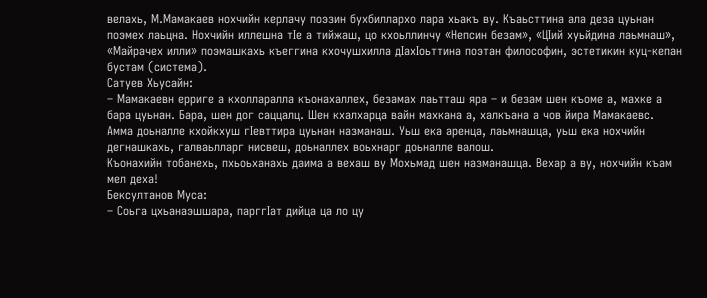велахь, М.Мамакаев нохчийн керлачу поэзин бухбиллархо лара хьакъ ву. Къаьсттина ала деза цуьнан поэмех лаьцна. Нохчийн иллешна тIе а тийжаш, цо кхоьллинчу «Непсин безам», «ЦIий хуьйдина лаьмнаш», «Майрачех илли» поэмашкахь къеггина кхочушхилла дIахIоьттина поэтан философин, эстетикин куц-кепан бустам (система).
Сатуев Хьусайн:
– Мамакаевн ерриге а кхолларалла къонахаллех, безамах лаьтташ яра – и безам шен къоме а, махке а бара цуьнан. Бара, шен дог саццалц. Шен кхалхарца вайн махкана а, халкъана а чов йира Мамакаевс. Амма доьналле кхойкхуш гIевттира цуьнан назманаш. Уьш ека аренца, лаьмнашца, уьш ека нохчийн дегнашкахь, галваьлларг нисвеш, доьналлех воьхнарг доьналле валош.
Къонахийн тобанехь, пхьоьханахь даима а вехаш ву Мохьмад шен назманашца. Вехар а ву, нохчийн къам мел деха!
Бексултанов Муса:
– Соьга цхьанаэшшара, парггIат дийца ца ло цу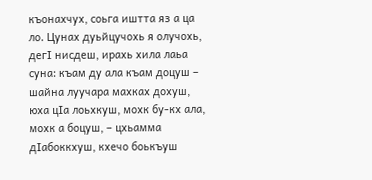къонахчух, соьга иштта яз а ца ло. Цунах дуьйцучохь я олучохь, дегI нисдеш, ирахь хила лаьа суна: къам ду ала къам доцуш – шайна луучара махках дохуш, юха цIа лоьхкуш, мохк бу-кх ала, мохк а боцуш, – цхьамма дIабоккхуш, кхечо боькъуш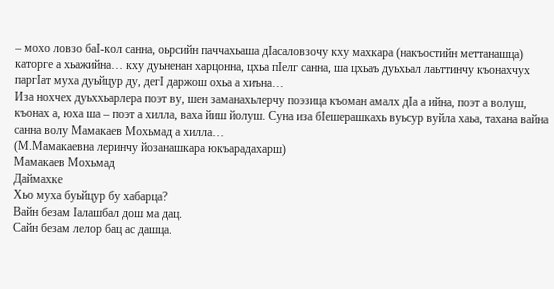– мохо ловзо баI-кол санна, оьрсийн паччахьаша дIасаловзочу кху махкара (накъостийн меттанашца) каторге а хьажийна… кху дуьненан харцонна, цхьа пIелг санна, ша цхьаъ дуьхьал лаьттинчу къонахчух паргIат муха дуьйцур ду, дегI даржош охьа а хиъна…
Иза нохчех дуьххьарлера поэт ву, шен заманахьлерчу поэзица къоман амалх дIа а ийна, поэт а волуш, къонах а, юха ша – поэт а хилла, ваха йиш йолуш. Суна иза бIешерашкахь вуьсур вуйла хаьа, тахана вайна санна волу Мамакаев Мохьмад а хилла…
(М.Мамакаевна леринчу йозанашкара юкъарадахарш)
Мамакаев Мохьмад
Даймахке
Хьо муха буьйцур бу хабарца?
Вайн безам Iалашбал дош ма дац.
Сайн безам лелор бац ас дашца.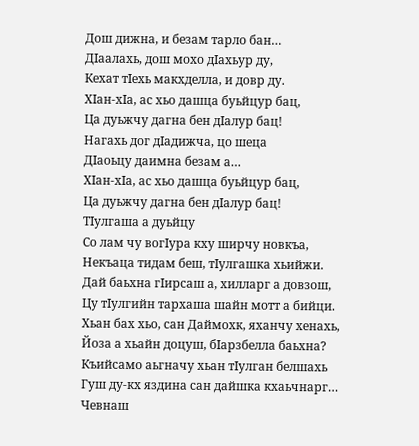Дош дижна, и безам тарло бан…
ДIаалахь, дош мохо дIахьур ду,
Кехат тIехь макхделла, и довр ду.
ХIан-хIа, ас хьо дашца буьйцур бац,
Ца дуьжчу дагна бен дIалур бац!
Нагахь дог дIадижча, цо шеца
ДIаоьцу даимна безам а…
ХIан-хIа, ас хьо дашца буьйцур бац,
Ца дуьжчу дагна бен дIалур бац!
ТIулгаша а дуьйцу
Со лам чу вогIура кху ширчу новкъа,
Некъаца тидам беш, тIулгашка хьийжи.
Дай баьхна гIирсаш а, хилларг а довзош,
Цу тIулгийн тархаша шайн мотт а бийци.
Хьан бах хьо, сан Даймохк, яханчу хенахь,
Йоза а хьайн доцуш, бIарзбелла баьхна?
Къийсамо аьгначу хьан тIулган белшахь
Гуш ду-кх яздина сан дайшка кхаьчнарг…
Чевнаш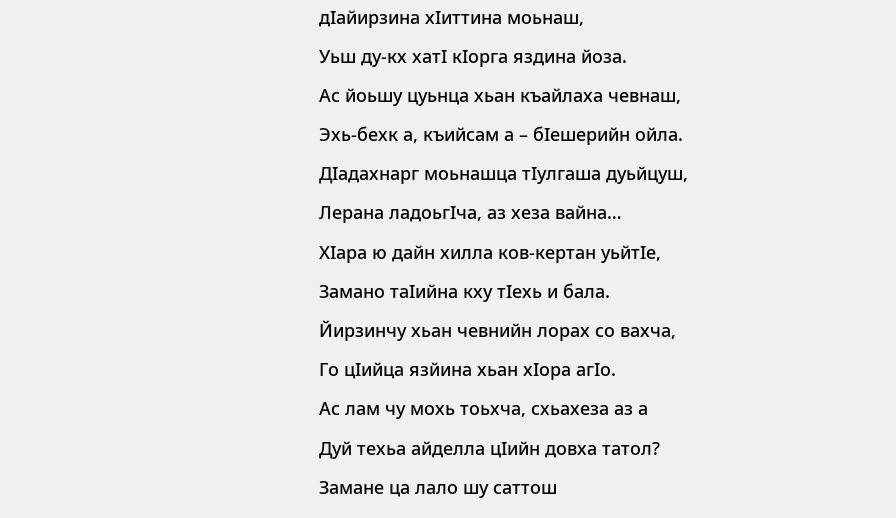дIайирзина хIиттина моьнаш,
Уьш ду-кх хатI кIорга яздина йоза.
Ас йоьшу цуьнца хьан къайлаха чевнаш,
Эхь-бехк а, къийсам а – бIешерийн ойла.
ДIадахнарг моьнашца тIулгаша дуьйцуш,
Лерана ладоьгIча, аз хеза вайна…
ХIара ю дайн хилла ков-кертан уьйтIе,
Замано таIийна кху тIехь и бала.
Йирзинчу хьан чевнийн лорах со вахча,
Го цIийца язйина хьан хIора агIо.
Ас лам чу мохь тоьхча, схьахеза аз а
Дуй техьа айделла цIийн довха татол?
Замане ца лало шу саттош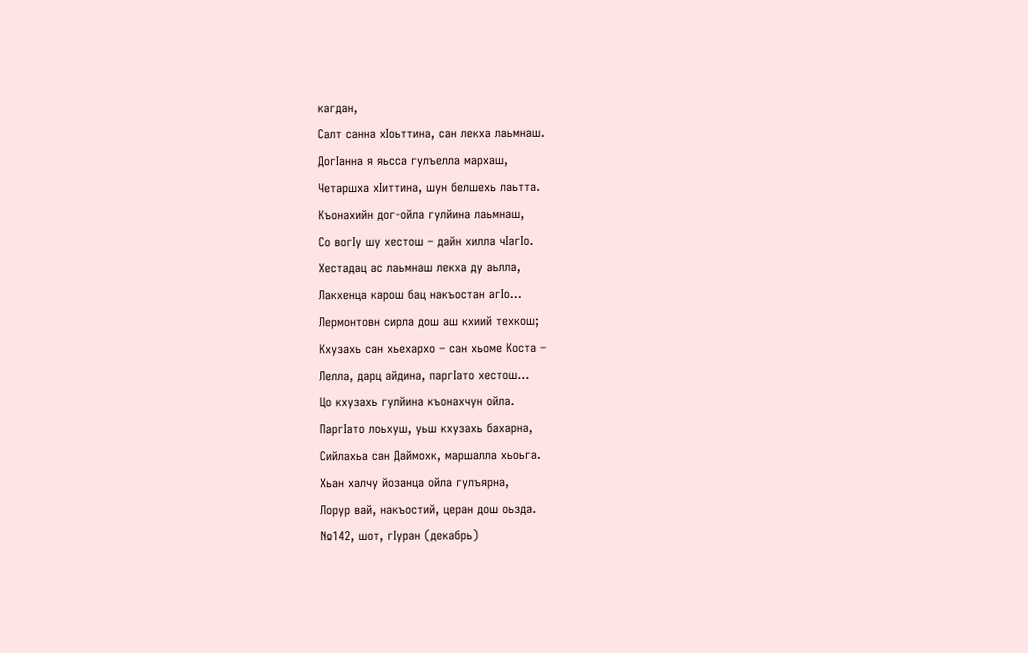кагдан,
Салт санна хIоьттина, сан лекха лаьмнаш.
ДогIанна я яьсса гулъелла мархаш,
Четаршха хIиттина, шун белшехь лаьтта.
Къонахийн дог-ойла гулйина лаьмнаш,
Со вогIу шу хестош – дайн хилла чIагIо.
Хестадац ас лаьмнаш лекха ду аьлла,
Лакхенца карош бац накъостан агIо…
Лермонтовн сирла дош аш кхиий техкош;
Кхузахь сан хьехархо – сан хьоме Коста –
Лелла, дарц айдина, паргIато хестош…
Цо кхузахь гулйина къонахчун ойла.
ПаргIато лоьхуш, уьш кхузахь бахарна,
Сийлахьа сан Даймохк, маршалла хьоьга.
Хьан халчу йозанца ойла гулъярна,
Лорур вай, накъостий, церан дош оьзда.
№142, шот, гIуран (декабрь)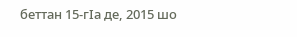беттан 15-гIа де, 2015 шо